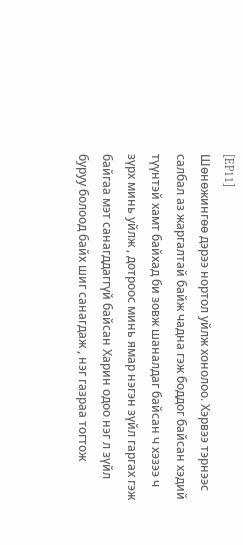[EP11]
Шөнөжингөө дэрээ нортол уйлж хонолоо. Хэрвээ тэрнээс салбал аз жаргалтай байж чадна гэж боддог байсан хэдий түүнтэй хамт байхад би зовж шаналдаг байсан ч хэзээ ч зүрх минь уйлж , дотроос минь ямар нэгэн зүйл гаргах гэж байгаа мэт санагддаггүй байсан Харин одоо нэг л зүйл буруу болоод байх шиг санагдаж , нэг газраа тогтож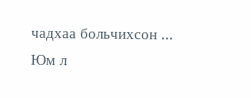чадхаа больчихсон ...
Юм л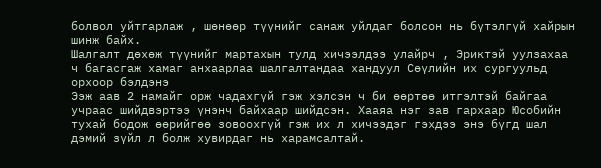болвол уйтгарлаж , шөнөөр түүнийг санаж уйлдаг болсон нь бүтэлгүй хайрын шинж байх.
Шалгалт дөхөж түүнийг мартахын тулд хичээлдээ улайрч , Эриктэй уулзахаа ч багасгаж хамаг анхаарлаа шалгалтандаа хандуул Сөүлийн их сургуульд орхоор бэлдэнэ
Ээж аав 2 намайг орж чадахгүй гэж хэлсэн ч би өөртөө итгэлтэй байгаа учраас шийдвэртээ үнэнч байхаар шийдсэн. Хааяа нэг зав гархаар Юсобийн тухай бодож өөрийгөө зовоохгүй гэж их л хичээдэг гэхдээ энэ бүгд шал дэмий зүйл л болж хувирдаг нь харамсалтай.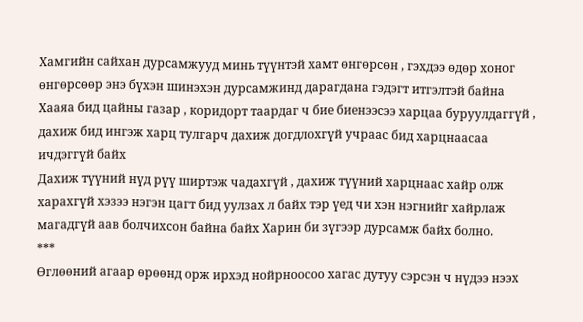Хамгийн сайхан дурсамжууд минь түүнтэй хамт өнгөрсөн , гэхдээ өдөр хоног өнгөрсөөр энэ бүхэн шинэхэн дурсамжинд дарагдана гэдэгт итгэлтэй байна
Хааяа бид цайны газар , коридорт таардаг ч бие биенээсээ харцаа буруулдаггүй , дахиж бид ингэж харц тулгарч дахиж догдлохгүй учраас бид харцнаасаа ичдэггүй байх
Дахиж түүний нүд рүү ширтэж чадахгүй , дахиж түүний харцнаас хайр олж харахгүй хэзээ нэгэн цагт бид уулзах л байх тэр үед чи хэн нэгнийг хайрлаж магадгүй аав болчихсон байна байх Харин би зүгээр дурсамж байх болно.
***
Өглөөний агаар өрөөнд орж ирхэд нойрноосоо хагас дутуу сэрсэн ч нүдээ нээх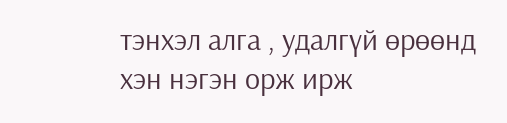тэнхэл алга , удалгүй өрөөнд хэн нэгэн орж ирж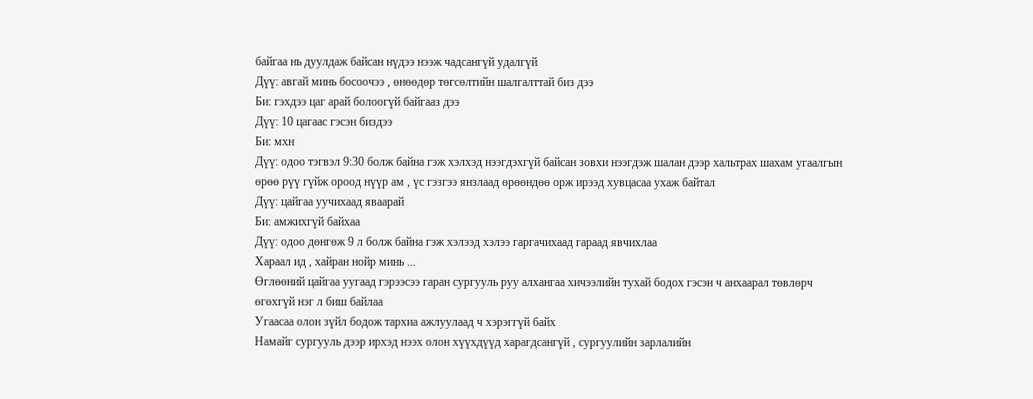байгаа нь дуулдаж байсан нүдээ нээж чадсангүй удалгүй
Дүү: авгай минь босоочээ , өнөөдөр төгсөлтийн шалгалттай биз дээ
Би: гэхдээ цаг арай болоогүй байгааз дээ
Дүү: 10 цагаас гэсэн биздээ
Би: мхн
Дүү: одоо тэгвэл 9:30 болж байна гэж хэлхэд нээгдэхгүй байсан зовхи нээгдэж шалан дээр хальтрах шахам угаалгын өрөө рүү гүйж ороод нүүр ам , үс гэзгээ янзлаад өрөөндөө орж ирээд хувцасаа ухаж байтал
Дүү: цайгаа уучихаад яваарай
Би: амжихгүй байхаа
Дүү: одоо дөнгөж 9 л болж байна гэж хэлээд хэлээ гаргачихаад гараад явчихлаа
Хараал ид , хайран нойр минь ...
Өглөөний цайгаа уугаад гэрээсээ гаран сургууль руу алхангаа хичээлийн тухай бодох гэсэн ч анхаарал төвлөрч өгөхгүй нэг л биш байлаа
Угаасаа олон зүйл бодож тархиа ажлуулаад ч хэрэггүй байх
Намайг сургууль дээр ирхэд нээх олон хүүхдүүд харагдсангүй , сургуулийн зарлалийн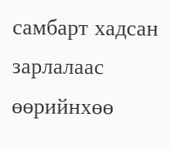самбарт хадсан зарлалаас өөрийнхөө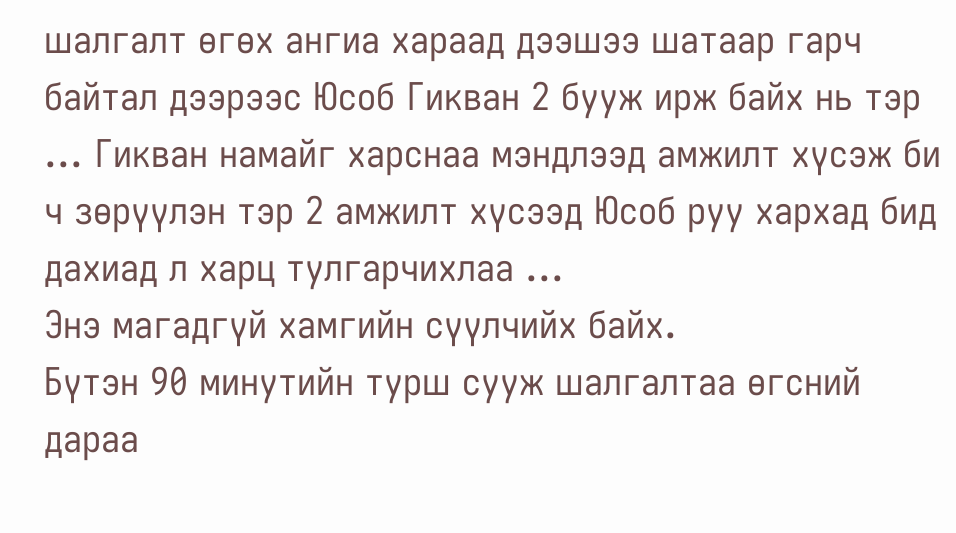шалгалт өгөх ангиа хараад дээшээ шатаар гарч байтал дээрээс Юсоб Гикван 2 бууж ирж байх нь тэр ... Гикван намайг харснаа мэндлээд амжилт хүсэж би ч зөрүүлэн тэр 2 амжилт хүсээд Юсоб руу хархад бид дахиад л харц тулгарчихлаа ...
Энэ магадгүй хамгийн сүүлчийх байх.
Бүтэн 90 минутийн турш сууж шалгалтаа өгсний дараа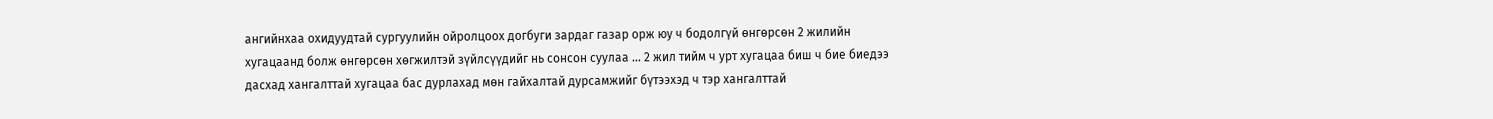ангийнхаа охидуудтай сургуулийн ойролцоох догбуги зардаг газар орж юу ч бодолгүй өнгөрсөн 2 жилийн хугацаанд болж өнгөрсөн хөгжилтэй зүйлсүүдийг нь сонсон суулаа ... 2 жил тийм ч урт хугацаа биш ч бие биедээ дасхад хангалттай хугацаа бас дурлахад мөн гайхалтай дурсамжийг бүтээхэд ч тэр хангалттай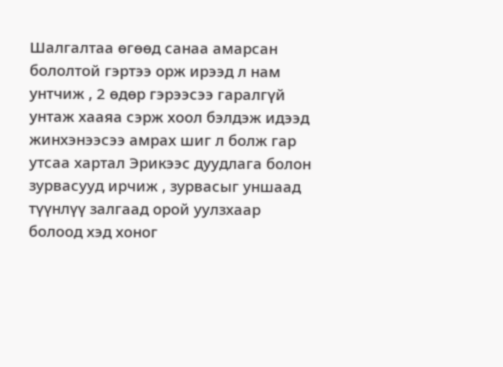Шалгалтаа өгөөд санаа амарсан бололтой гэртээ орж ирээд л нам унтчиж , 2 өдөр гэрээсээ гаралгүй унтаж хааяа сэрж хоол бэлдэж идээд жинхэнээсээ амрах шиг л болж гар утсаа хартал Эрикээс дуудлага болон зурвасууд ирчиж , зурвасыг уншаад түүнлүү залгаад орой уулзхаар болоод хэд хоног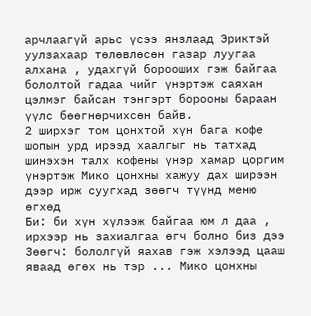арчлаагүй арьс үсээ янзлаад Эриктэй уулзахаар төлөвлөсөн газар луугаа алхана , удахгүй борооших гэж байгаа бололтой гадаа чийг үнэртэж саяхан цэлмэг байсан тэнгэрт борооны бараан үүлс бөөгнөрчихсөн байв.
2 ширхэг том цонхтой хүн бага кофе шопын урд ирээд хаалгыг нь татхад шинэхэн талх кофены үнэр хамар цоргим үнэртэж Мико цонхны хажуу дах ширээн дээр ирж суугхад зөөгч түүнд меню өгхөд
Би: би хүн хүлээж байгаа юм л даа , ирхээр нь захиалгаа өгч болно биз дээ
Зөөгч: бололгүй яахав гэж хэлээд цааш яваад өгөх нь тэр ... Мико цонхны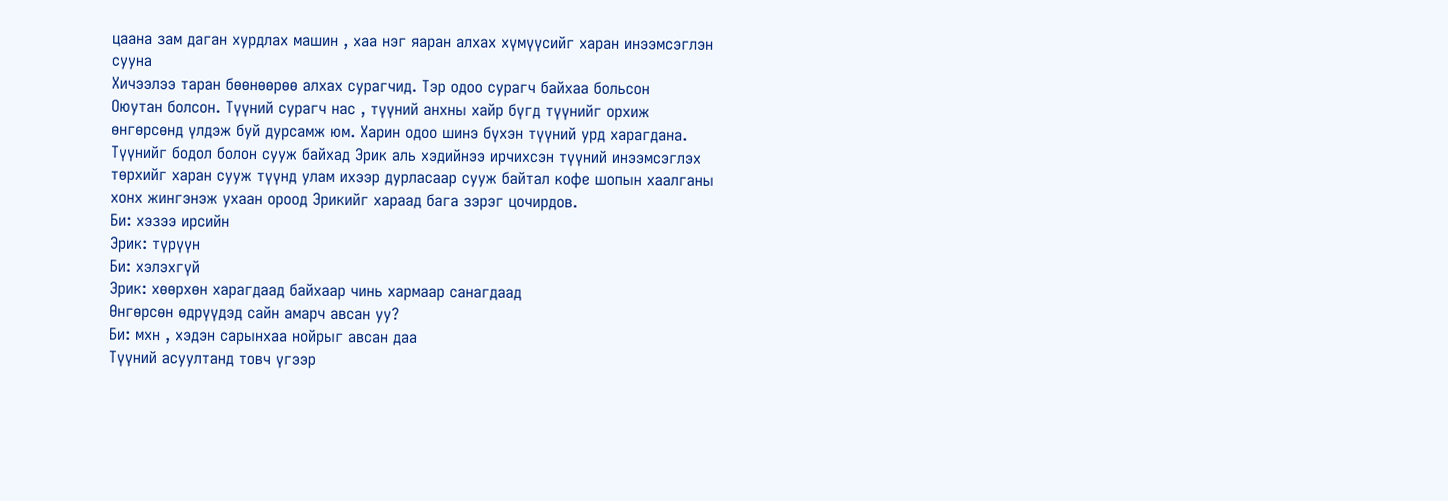цаана зам даган хурдлах машин , хаа нэг яаран алхах хүмүүсийг харан инээмсэглэн сууна
Хичээлээ таран бөөнөөрөө алхах сурагчид. Тэр одоо сурагч байхаа больсон
Оюутан болсон. Түүний сурагч нас , түүний анхны хайр бүгд түүнийг орхиж өнгөрсөнд үлдэж буй дурсамж юм. Харин одоо шинэ бүхэн түүний урд харагдана.
Түүнийг бодол болон сууж байхад Эрик аль хэдийнээ ирчихсэн түүний инээмсэглэх төрхийг харан сууж түүнд улам ихээр дурласаар сууж байтал кофе шопын хаалганы хонх жингэнэж ухаан ороод Эрикийг хараад бага зэрэг цочирдов.
Би: хэзээ ирсийн
Эрик: түрүүн
Би: хэлэхгүй
Эрик: хөөрхөн харагдаад байхаар чинь хармаар санагдаад
Өнгөрсөн өдрүүдэд сайн амарч авсан уу?
Би: мхн , хэдэн сарынхаа нойрыг авсан даа
Түүний асуултанд товч үгээр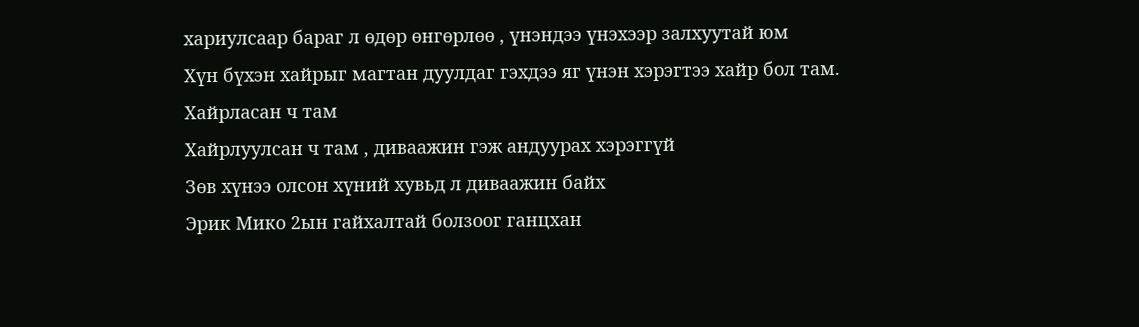хариулсаар бараг л өдөр өнгөрлөө , үнэндээ үнэхээр залхуутай юм
Хүн бүхэн хайрыг магтан дуулдаг гэхдээ яг үнэн хэрэгтээ хайр бол там.
Хайрласан ч там
Хайрлуулсан ч там , диваажин гэж андуурах хэрэггүй
Зөв хүнээ олсон хүний хувьд л диваажин байх
Эрик Мико 2ын гайхалтай болзоог ганцхан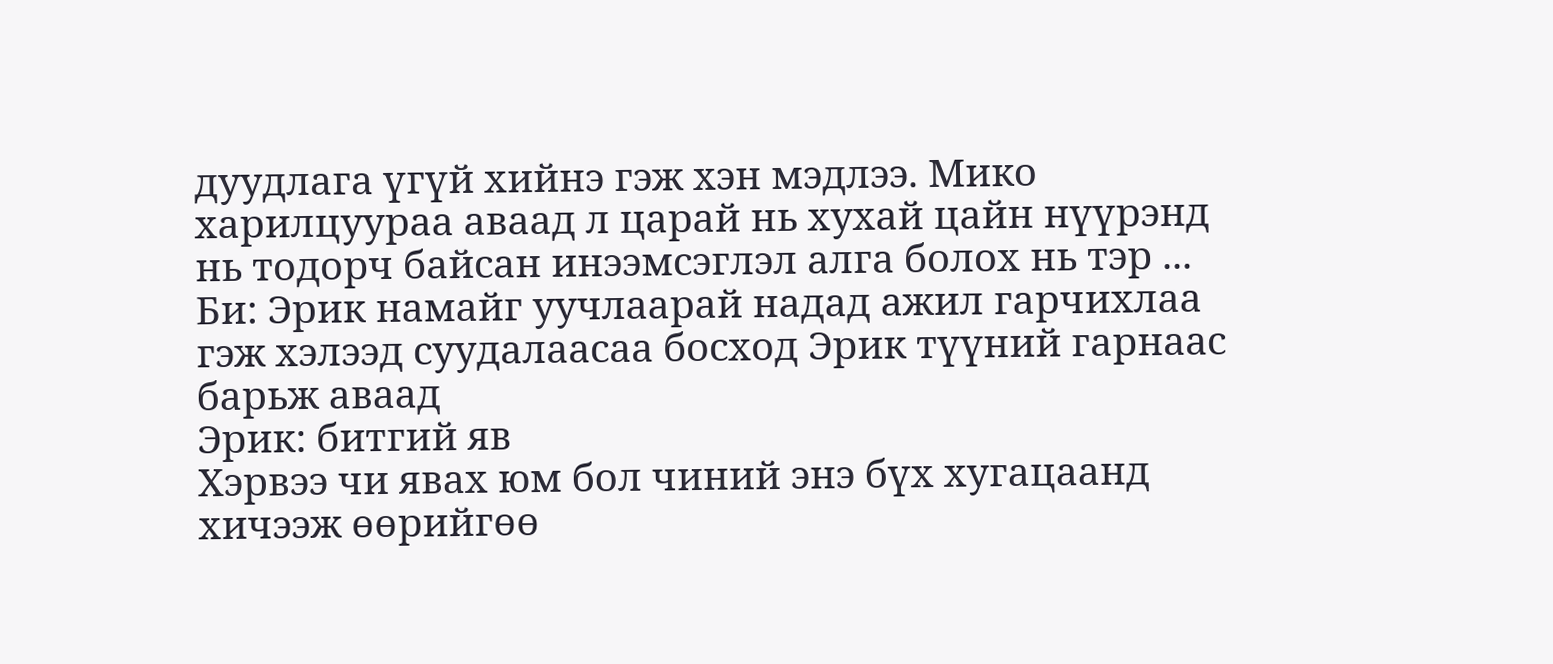дуудлага үгүй хийнэ гэж хэн мэдлээ. Мико харилцуураа аваад л царай нь хухай цайн нүүрэнд нь тодорч байсан инээмсэглэл алга болох нь тэр ...
Би: Эрик намайг уучлаарай надад ажил гарчихлаа гэж хэлээд суудалаасаа босход Эрик түүний гарнаас барьж аваад
Эрик: битгий яв
Хэрвээ чи явах юм бол чиний энэ бүх хугацаанд хичээж өөрийгөө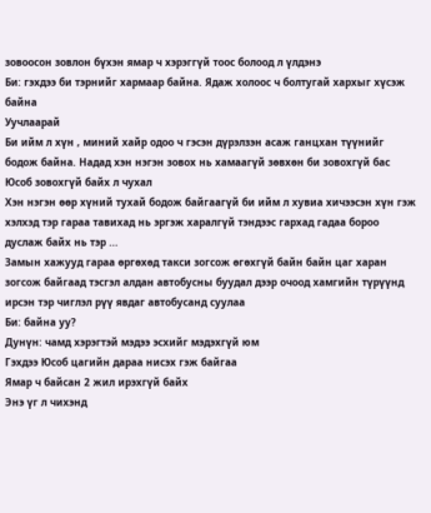зовоосон зовлон бүхэн ямар ч хэрэггүй тоос болоод л үлдэнэ
Би: гэхдээ би тэрнийг хармаар байна. Ядаж холоос ч болтугай хархыг хүсэж байна
Уучлаарай
Би ийм л хүн , миний хайр одоо ч гэсэн дүрэлзэн асаж ганцхан түүнийг бодож байна. Надад хэн нэгэн зовох нь хамаагүй зөвхөн би зовохгүй бас Юсоб зовохгүй байх л чухал
Хэн нэгэн өөр хүний тухай бодож байгаагүй би ийм л хувиа хичээсэн хүн гэж хэлхэд тэр гараа тавихад нь эргэж харалгүй тэндээс гархад гадаа бороо дуслаж байх нь тэр ...
Замын хажууд гараа өргөхөд такси зогсож өгөхгүй байн байн цаг харан зогсож байгаад тэсгэл алдан автобусны буудал дээр очоод хамгийн түрүүнд ирсэн тэр чиглэл рүү явдаг автобусанд суулаа
Би: байна уу?
Дунүн: чамд хэрэгтэй мэдээ эсхийг мэдэхгүй юм
Гэхдээ Юсоб цагийн дараа нисэх гэж байгаа
Ямар ч байсан 2 жил ирэхгүй байх
Энэ үг л чихэнд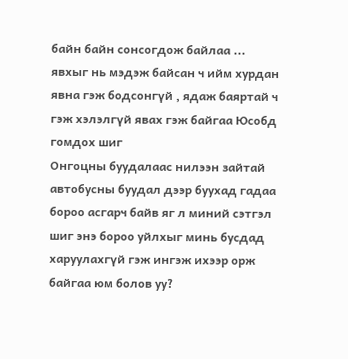байн байн сонсогдож байлаа ... явхыг нь мэдэж байсан ч ийм хурдан явна гэж бодсонгүй , ядаж баяртай ч гэж хэлэлгүй явах гэж байгаа Юсобд гомдох шиг
Онгоцны буудалаас нилээн зайтай автобусны буудал дээр буухад гадаа бороо асгарч байв яг л миний сэтгэл шиг энэ бороо уйлхыг минь бусдад харуулахгүй гэж ингэж ихээр орж байгаа юм болов уу?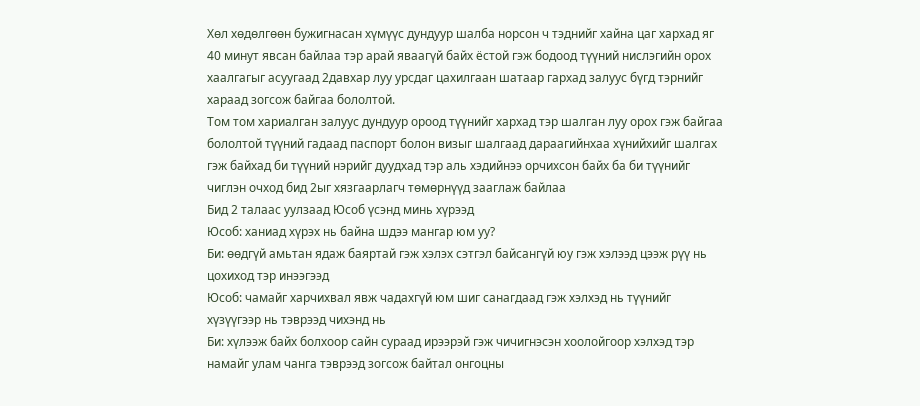Хөл хөдөлгөөн бужигнасан хүмүүс дундуур шалба норсон ч тэднийг хайна цаг хархад яг 40 минут явсан байлаа тэр арай яваагүй байх ёстой гэж бодоод түүний нислэгийн орох хаалгагыг асуугаад 2давхар луу урсдаг цахилгаан шатаар гархад залуус бүгд тэрнийг хараад зогсож байгаа бололтой.
Том том хариалган залуус дундуур ороод түүнийг хархад тэр шалган луу орох гэж байгаа бололтой түүний гадаад паспорт болон визыг шалгаад дараагийнхаа хүнийхийг шалгах гэж байхад би түүний нэрийг дуудхад тэр аль хэдийнээ орчихсон байх ба би түүнийг чиглэн очход бид 2ыг хязгаарлагч төмөрнүүд зааглаж байлаа
Бид 2 талаас уулзаад Юсоб үсэнд минь хүрээд
Юсоб: ханиад хүрэх нь байна шдээ мангар юм уу?
Би: өөдгүй амьтан ядаж баяртай гэж хэлэх сэтгэл байсангүй юу гэж хэлээд цээж рүү нь цохиход тэр инээгээд
Юсоб: чамайг харчихвал явж чадахгүй юм шиг санагдаад гэж хэлхэд нь түүнийг хүзүүгээр нь тэврээд чихэнд нь
Би: хүлээж байх болхоор сайн сураад ирээрэй гэж чичигнэсэн хоолойгоор хэлхэд тэр намайг улам чанга тэврээд зогсож байтал онгоцны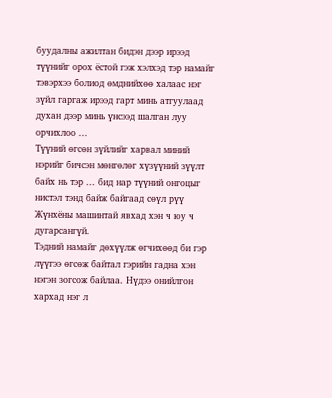буудалны ажилтан бидэн дээр ирээд түүнийг орох ёстой гэж хэлхэд тэр намайг тэвэрхээ болиод өмднийхөө халаас нэг зүйл гаргаж ирээд гарт минь атгуулаад духан дээр минь үнсээд шалган луу орчихлоо ...
Түүний өгсөн зүйлийг харвал миний нэрийг бичсэн мөнгөлөг хүзүүний зүүлт байх нь тэр ... бид нар түүний онгоцыг нистэл тэнд байж байгаад сөүл рүү Жүнхёны машинтай явхад хэн ч юу ч дугарсангүй.
Тэдний намайг дөхүүлж өгчихөөд би гэр лүүгээ өгсөж байтал гэрийн гадна хэн нэгэн зогсож байлаа. Нүдээ онийлгон хархад нэг л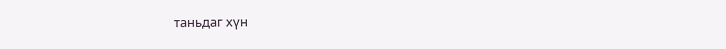таньдаг хүн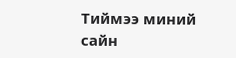Тиймээ миний сайн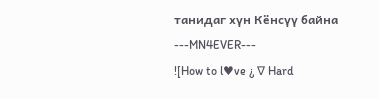танидаг хүн Кёнсүү байна
---MN4EVER---
![How to l♥ve ¿ ∇ Hard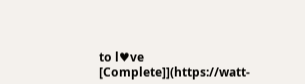to l♥ve [Complete]](https://watt-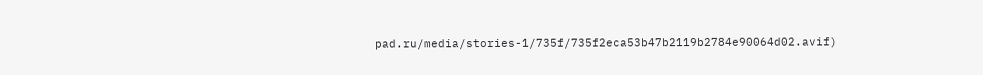pad.ru/media/stories-1/735f/735f2eca53b47b2119b2784e90064d02.avif)